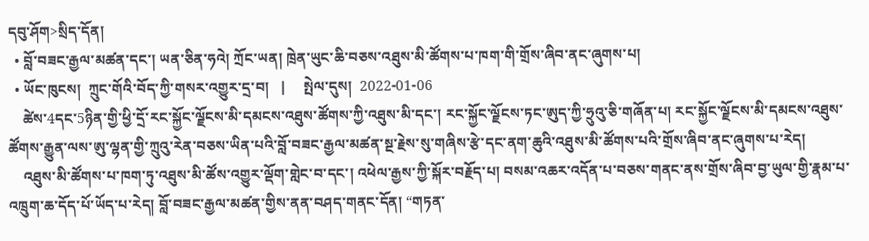དབུ་ཤོག>སྲིད་དོན།
  • བློ་བཟང་རྒྱལ་མཚན་དང་། ཡན་ཅིན་ཧའེ། ཀྲོང་ཡན། ཁྲེན་ཡུང་ཆི་བཅས་འཐུས་མི་ཚོགས་པ་ཁག་གི་གྲོས་ཞིབ་ནང་ཞུགས་པ།
  • ཡོང་ཁུངས།  ཀྲུང་གོའི་བོད་ཀྱི་གསར་འགྱུར་དྲ་བ།   |     སྤེལ་དུས།  2022-01-06
    ཚེས་4དང་5ཉིན་གྱི་ཕྱི་དྲོ་རང་སྐྱོང་ལྗོངས་མི་དམངས་འཐུས་ཚོགས་ཀྱི་འཐུས་མི་དང་། རང་སྐྱོང་ལྗོངས་ཏང་ཨུད་ཀྱི་ཧྲུའུ་ཅི་གཞོན་པ། རང་སྐྱོང་ལྗོངས་མི་དམངས་འཐུས་ཚོགས་རྒྱུན་ལས་ཨུ་ལྷན་གྱི་ཀྲུའུ་རེན་བཅས་ཡིན་པའི་བློ་བཟང་རྒྱལ་མཚན་སྔ་རྗེས་སུ་གཞིས་རྩེ་དང་ནག་ཆུའི་འཐུས་མི་ཚོགས་པའི་གྲོས་ཞིབ་ནང་ཞུགས་པ་རེད།
    འཐུས་མི་ཚོགས་པ་ཁག་ཏུ་འཐུས་མི་ཚོས་འགྱུར་ལྡོག་གླེང་བ་དང་། འཕེལ་རྒྱས་ཀྱི་སྐོར་བརྗོད་པ། བསམ་འཆར་འདོན་པ་བཅས་གནང་ནས་གྲོས་ཞིབ་བྱ་ཡུལ་གྱི་རྣམ་པ་འཁྲུག་ཆ་དོད་པོ་ཡོད་པ་རེད། བློ་བཟང་རྒྱལ་མཚན་གྱིས་ནན་བཤད་གནང་དོན། “གཏན་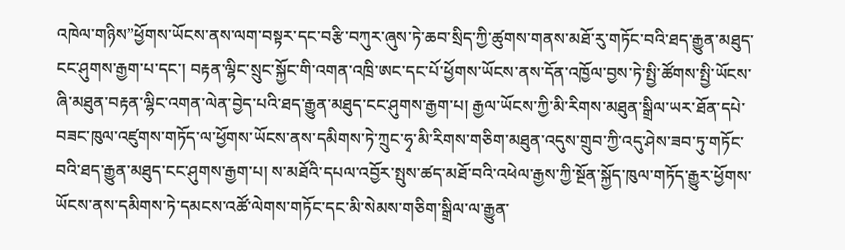འཁེལ་གཉིས”ཕྱོགས་ཡོངས་ནས་ལག་བསྟར་དང་བརྩི་བཀུར་ཞུས་ཏེ་ཆབ་སྲིད་ཀྱི་ཚུགས་གནས་མཐོ་རུ་གཏོང་བའི་ཐད་རྒྱུན་མཐུད་ངང་ཤུགས་རྒྱག་པ་དང་། བརྟན་ལྷིང་སྲུང་སྐྱོང་གི་འགན་འཁྲི་ཨང་དང་པོ་ཕྱོགས་ཡོངས་ནས་དོན་འཁྱོལ་བྱས་ཏེ་སྤྱི་ཚོགས་སྤྱི་ཡོངས་ཞི་མཐུན་བརྟན་ལྷིང་འགན་ལེན་བྱེད་པའི་ཐད་རྒྱུན་མཐུད་ངང་ཤུགས་རྒྱག་པ། རྒྱལ་ཡོངས་ཀྱི་མི་རིགས་མཐུན་སྒྲིལ་ཡར་ཐོན་དཔེ་བཟང་ཁུལ་འཛུགས་གཏོད་ལ་ཕྱོགས་ཡོངས་ནས་དམིགས་ཏེ་ཀྲུང་ཧྭ་མི་རིགས་གཅིག་མཐུན་འདུས་གྲུབ་ཀྱི་འདུ་ཤེས་ཟབ་ཏུ་གཏོང་བའི་ཐད་རྒྱུན་མཐུད་ངང་ཤུགས་རྒྱག་པ། ས་མཐོའི་དཔལ་འབྱོར་སྤུས་ཚད་མཐོ་བའི་འཕེལ་རྒྱས་ཀྱི་སྔོན་སྐྱོད་ཁུལ་གཏོད་རྒྱུར་ཕྱོགས་ཡོངས་ནས་དམིགས་ཏེ་དམངས་འཚོ་ལེགས་གཏོང་དང་མི་སེམས་གཅིག་སྒྲིལ་ལ་རྒྱུན་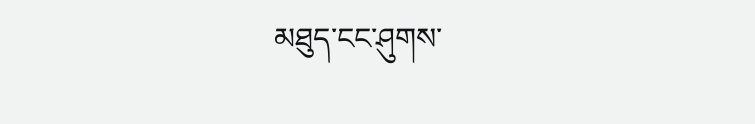མཐུད་ངང་ཤུགས་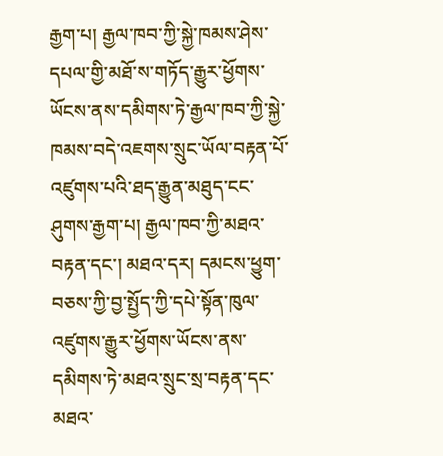རྒྱག་པ། རྒྱལ་ཁབ་ཀྱི་སྐྱེ་ཁམས་ཤེས་དཔལ་གྱི་མཐོ་ས་གཏོད་རྒྱུར་ཕྱོགས་ཡོངས་ནས་དམིགས་ཏེ་རྒྱལ་ཁབ་ཀྱི་སྐྱེ་ཁམས་བདེ་འཇགས་སྲུང་ཡོལ་བརྟན་པོ་འཛུགས་པའི་ཐད་རྒྱུན་མཐུད་ངང་ཤུགས་རྒྱག་པ། རྒྱལ་ཁབ་ཀྱི་མཐའ་བརྟན་དང་། མཐའ་དར། དམངས་ཕྱུག་བཅས་ཀྱི་བྱ་སྤྱོད་ཀྱི་དཔེ་སྟོན་ཁུལ་འཛུགས་རྒྱུར་ཕྱོགས་ཡོངས་ནས་དམིགས་ཏེ་མཐའ་སྲུང་སྲ་བརྟན་དང་མཐའ་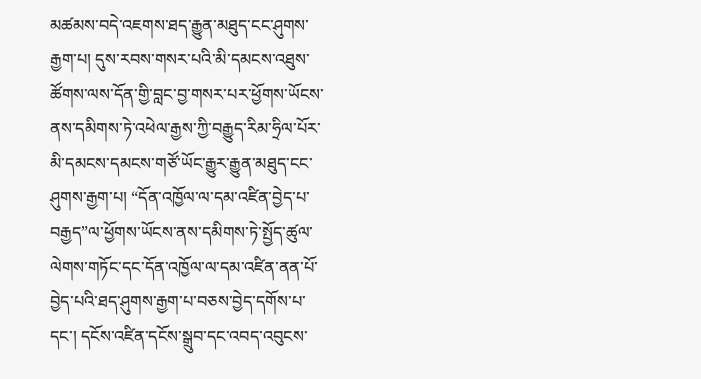མཚམས་བདེ་འཇགས་ཐད་རྒྱུན་མཐུད་ངང་ཤུགས་རྒྱག་པ། དུས་རབས་གསར་པའི་མི་དམངས་འཐུས་ཚོགས་ལས་དོན་གྱི་བླང་བྱ་གསར་པར་ཕྱོགས་ཡོངས་ནས་དམིགས་ཏེ་འཕེལ་རྒྱས་ཀྱི་བརྒྱུད་རིམ་ཧྲིལ་པོར་མི་དམངས་དམངས་གཙོ་ཡོང་རྒྱུར་རྒྱུན་མཐུད་ངང་ཤུགས་རྒྱག་པ། “དོན་འཁྱོལ་ལ་དམ་འཛིན་བྱེད་པ་བརྒྱད”ལ་ཕྱོགས་ཡོངས་ནས་དམིགས་ཏེ་སྤྱོད་ཚུལ་ལེགས་གཏོང་དང་དོན་འཁྱོལ་ལ་དམ་འཛིན་ནན་པོ་བྱེད་པའི་ཐད་ཤུགས་རྒྱག་པ་བཅས་བྱེད་དགོས་པ་དང་། དངོས་འཛིན་དངོས་སྒྲུབ་དང་འབད་འབུངས་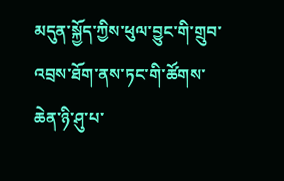མདུན་སྐྱོད་ཀྱིས་ཕུལ་བྱུང་གི་གྲུབ་འབྲས་ཐོག་ནས་ཏང་གི་ཚོགས་ཆེན་ཉི་ཤུ་པ་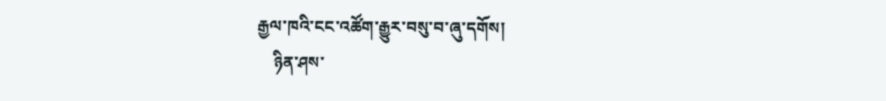རྒྱལ་ཁའི་ངང་འཚོག་རྒྱུར་བསུ་བ་ཞུ་དགོས།
    ཉིན་ཤས་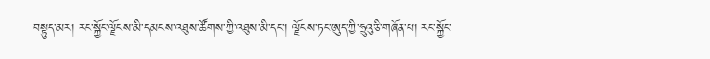བསྟུད་མར། རང་སྐྱོང་ལྗོངས་མི་དམངས་འཐུས་ཚོགས་ཀྱི་འཐུས་མི་དང་། ལྗོངས་ཏང་ཨུད་ཀྱི་ཧྲུའུ་ཅི་གཞོན་པ། རང་སྐྱོང་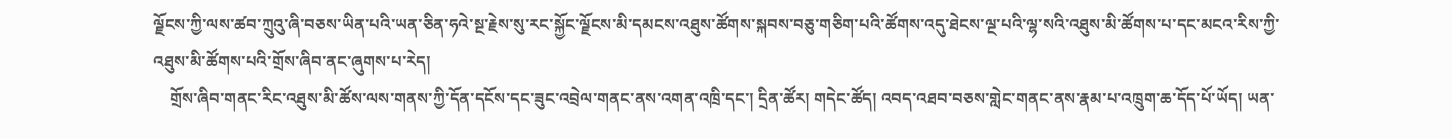ལྗོངས་ཀྱི་ལས་ཚབ་ཀྲུའུ་ཞི་བཅས་ཡིན་པའི་ཡན་ཅིན་ཧའེ་སྔ་རྗེས་སུ་རང་སྐྱོང་ལྗོངས་མི་དམངས་འཐུས་ཚོགས་སྐབས་བཅུ་གཅིག་པའི་ཚོགས་འདུ་ཐེངས་ལྔ་པའི་ལྷ་སའི་འཐུས་མི་ཚོགས་པ་དང་མངའ་རིས་ཀྱི་འཐུས་མི་ཚོགས་པའི་གྲོས་ཞིབ་ནང་ཞུགས་པ་རེད།
    གྲོས་ཞིབ་གནང་རིང་འཐུས་མི་ཚོས་ལས་གནས་ཀྱི་དོན་དངོས་དང་ཟུང་འབྲེལ་གནང་ནས་འགན་འཁྲི་དང་། དྲིན་ཚོར། གདེང་ཚོད། འབད་འཐབ་བཅས་གླེང་གནང་ནས་རྣམ་པ་འཁྲུག་ཆ་དོད་པོ་ཡོད། ཡན་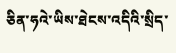ཅིན་ཧའེ་ཡིས་ཐེངས་འདིའི་སྲིད་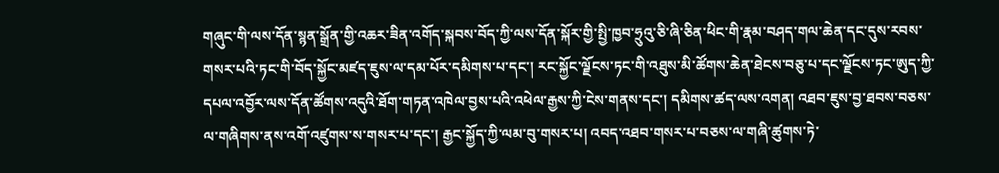གཞུང་གི་ལས་དོན་སྙན་སྒྲོན་གྱི་འཆར་ཟིན་འགོད་སྐབས་བོད་ཀྱི་ལས་དོན་སྐོར་གྱི་སྤྱི་ཁྱབ་ཧྲུའུ་ཅི་ཞི་ཅིན་ཕིང་གི་རྣམ་བཤད་གལ་ཆེན་དང་དུས་རབས་གསར་པའི་ཏང་གི་བོད་སྐྱོང་མཛད་ཇུས་ལ་དམ་པོར་དམིགས་པ་དང་། རང་སྐྱོང་ལྗོངས་ཏང་གི་འཐུས་མི་ཚོགས་ཆེན་ཐེངས་བཅུ་པ་དང་ལྗོངས་ཏང་ཨུད་ཀྱི་དཔལ་འབྱོར་ལས་དོན་ཚོགས་འདུའི་ཐོག་གཏན་འཁེལ་བྱས་པའི་འཕེལ་རྒྱས་ཀྱི་ངེས་གནས་དང་། དམིགས་ཚད་ལས་འགན། འཐབ་ཇུས་བྱ་ཐབས་བཅས་ལ་གཞིགས་ནས་འགོ་འཛུགས་ས་གསར་པ་དང་། རྒྱང་སྐྱོད་ཀྱི་ལམ་བུ་གསར་པ། འབད་འཐབ་གསར་པ་བཅས་ལ་གཞི་ཚུགས་ཏེ་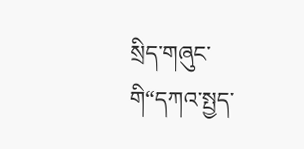སྲིད་གཞུང་གི“དཀའ་སྤྱད་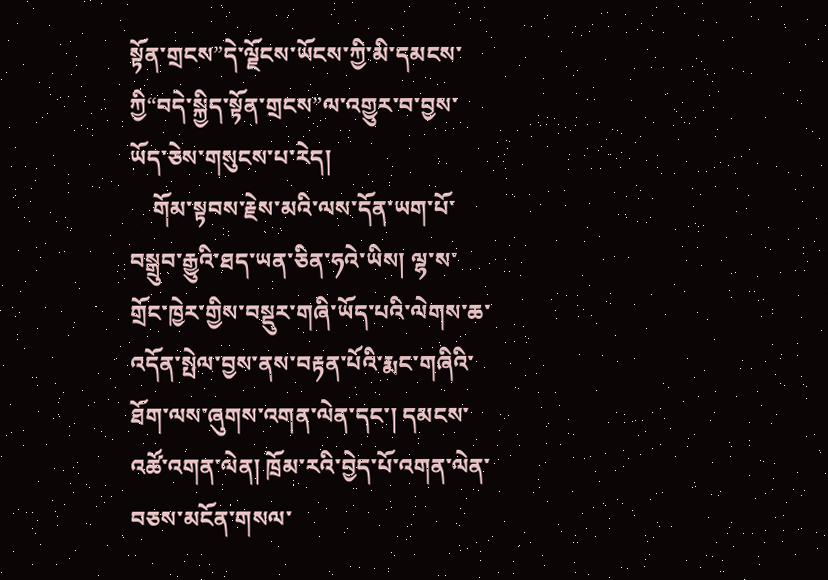སྟོན་གྲངས”དེ་ལྗོངས་ཡོངས་ཀྱི་མི་དམངས་ཀྱི“བདེ་སྐྱིད་སྟོན་གྲངས”ལ་འགྱུར་བ་བྱས་ཡོད་ཅེས་གསུངས་པ་རེད།
    གོམ་སྟབས་རྗེས་མའི་ལས་དོན་ཡག་པོ་བསྒྲུབ་རྒྱུའི་ཐད་ཡན་ཅིན་ཧའེ་ཡིས། ལྷ་ས་གྲོང་ཁྱེར་གྱིས་བསྡུར་གཞི་ཡོད་པའི་ལེགས་ཆ་འདོན་སྤེལ་བྱས་ནས་བརྟན་པོའི་རྨང་གཞིའི་ཐོག་ལས་ཞུགས་འགན་ལེན་དང་། དམངས་འཚོ་འགན་ལེན། ཁྲོམ་རའི་བྱེད་པོ་འགན་ལེན་བཅས་མངོན་གསལ་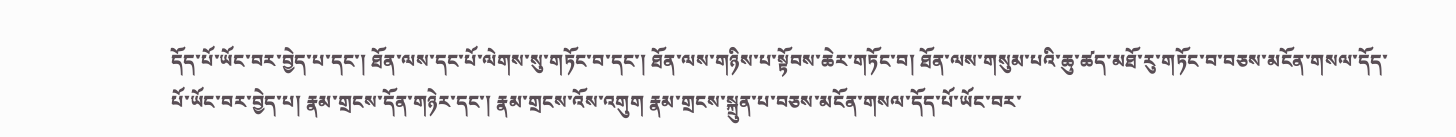དོད་པོ་ཡོང་བར་བྱེད་པ་དང་། ཐོན་ལས་དང་པོ་ལེགས་སུ་གཏོང་བ་དང་། ཐོན་ལས་གཉིས་པ་སྟོབས་ཆེར་གཏོང་བ། ཐོན་ལས་གསུམ་པའི་ཆུ་ཚད་མཐོ་རུ་གཏོང་བ་བཅས་མངོན་གསལ་དོད་པོ་ཡོང་བར་བྱེད་པ། རྣམ་གྲངས་དོན་གཉེར་དང་། རྣམ་གྲངས་འོས་འགུག རྣམ་གྲངས་སྐྲུན་པ་བཅས་མངོན་གསལ་དོད་པོ་ཡོང་བར་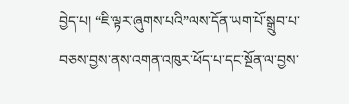བྱེད་པ། “ཇི་ལྟར་ཞུགས་པའི”ལས་དོན་ཡག་པོ་སྒྲུབ་པ་བཅས་བྱས་ནས་འགན་འཁུར་ཕོད་པ་དང་སྔོན་ལ་བྱས་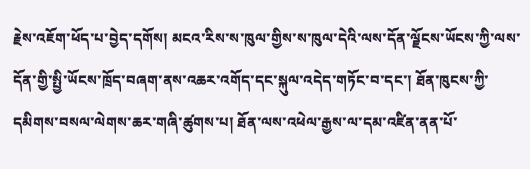རྗེས་འཇོག་ཕོད་པ་བྱེད་དགོས། མངའ་རིས་ས་ཁུལ་གྱིས་ས་ཁུལ་དེའི་ལས་དོན་ལྗོངས་ཡོངས་ཀྱི་ལས་དོན་གྱི་སྤྱི་ཡོངས་ཁྲོད་བཞག་ནས་འཆར་འགོད་དང་སྐུལ་འདེད་གཏོང་བ་དང་། ཐོན་ཁུངས་ཀྱི་དམིགས་བསལ་ལེགས་ཆར་གཞི་ཚུགས་པ། ཐོན་ལས་འཕེལ་རྒྱས་ལ་དམ་འཛིན་ནན་པོ་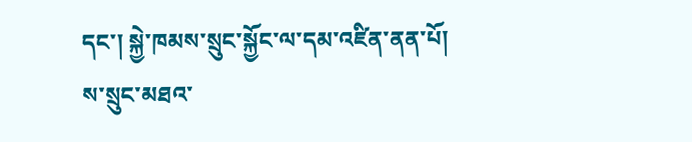དང་། སྐྱེ་ཁམས་སྲུང་སྐྱོང་ལ་དམ་འཛིན་ནན་པོ། ས་སྲུང་མཐའ་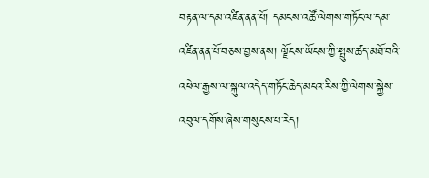བརྟན་ལ་དམ་འཛིན་ནན་པོ། དམངས་འཚོ་ལེགས་གཏོང་ལ་དམ་འཛིན་ནན་པོ་བཅས་བྱས་ནས། ལྗོངས་ཡོངས་ཀྱི་སྤུས་ཚད་མཐོ་བའི་འཕེལ་རྒྱས་ལ་སྐུལ་འདེད་གཏོང་ཆེད་མངའ་རིས་ཀྱི་ལེགས་སྐྱེས་འབུལ་དགོས་ཞེས་གསུངས་པ་རེད།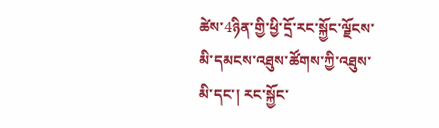ཚེས་4ཉིན་གྱི་ཕྱི་དྲོ་རང་སྐྱོང་ལྗོངས་མི་དམངས་འཐུས་ཚོགས་ཀྱི་འཐུས་མི་དང་། རང་སྐྱོང་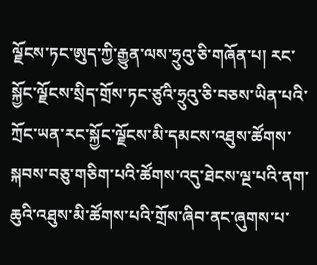ལྗོངས་ཏང་ཨུད་ཀྱི་རྒྱུན་ལས་ཧྲུའུ་ཅི་གཞོན་པ། རང་སྐྱོང་ལྗོངས་སྲིད་གྲོས་ཏང་ཙུའི་ཧྲུའུ་ཅི་བཅས་ཡིན་པའི་ཀྲོང་ཡན་རང་སྐྱོང་ལྗོངས་མི་དམངས་འཐུས་ཚོགས་སྐབས་བཅུ་གཅིག་པའི་ཚོགས་འདུ་ཐེངས་ལྔ་པའི་ནག་ཆུའི་འཐུས་མི་ཚོགས་པའི་གྲོས་ཞིབ་ནང་ཞུགས་པ་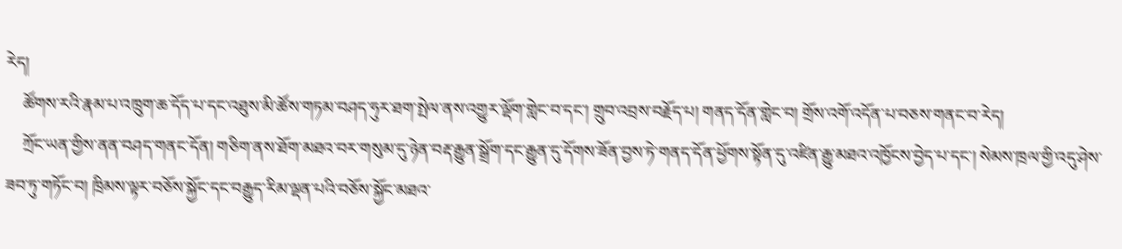རེད།
    ཚོགས་རའི་རྣམ་པ་འཁྲུག་ཆ་དོད་པ་དང་འཐུས་མི་ཚོས་གཏམ་བཤད་ཧུར་ཐག་སྤེལ་ནས་འགྱུར་ལྡོག་གླེང་བ་དང་། གྲུབ་འབྲས་བརྗོད་པ། གནད་དོན་གླེང་བ། གྲོས་འགོ་འདོན་པ་བཅས་གནང་བ་རེད།
    ཀྲོང་ཡན་གྱིས་ནན་བཤད་གནང་དོན། གཅིག་ནས་ཐོག་མཐའ་བར་གསུམ་དུ་ཉེན་བརྡ་རྒྱུན་སྒྲོག་དང་རྒྱུན་དུ་དོགས་ཟོན་བྱས་ཏེ་གནད་དོན་ཕྱོགས་སྟོན་དུ་འཛིན་རྒྱུ་མཐའ་འཁྱོངས་བྱེད་པ་དང་། སེམས་ཁྲལ་གྱི་འདུ་ཤེས་ཟབ་ཏུ་གཏོང་བ། ཁྲིམས་ལྟར་བཅོས་སྐྱོང་དང་བརྒྱུད་རིམ་ལྡན་པའི་བཅོས་སྐྱོང་མཐའ་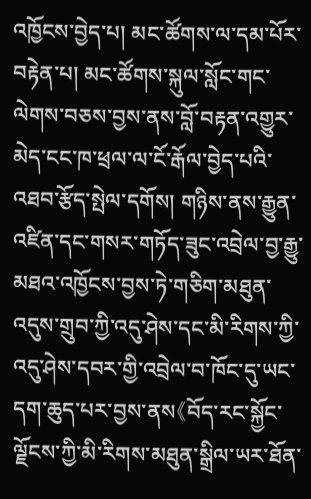འཁྱོངས་བྱེད་པ། མང་ཚོགས་ལ་དམ་པོར་བརྟེན་པ། མང་ཚོགས་སྐུལ་སློང་གང་ལེགས་བཅས་བྱས་ནས་བློ་བརྟན་འགྱུར་མེད་ངང་ཁ་ཕྲལ་ལ་ངོ་རྒོལ་བྱེད་པའི་འཐབ་རྩོད་སྤེལ་དགོས། གཉིས་ནས་རྒྱུན་འཛིན་དང་གསར་གཏོད་ཟུང་འབྲེལ་བྱ་རྒྱུ་མཐའ་འཁྱོངས་བྱས་ཏེ་གཅིག་མཐུན་འདུས་གྲུབ་ཀྱི་འདུ་ཤེས་དང་མི་རིགས་ཀྱི་འདུ་ཤེས་དབར་གྱི་འབྲེལ་བ་ཁོང་དུ་ཡང་དག་ཆུད་པར་བྱས་ནས《བོད་རང་སྐྱོང་ལྗོངས་ཀྱི་མི་རིགས་མཐུན་སྒྲིལ་ཡར་ཐོན་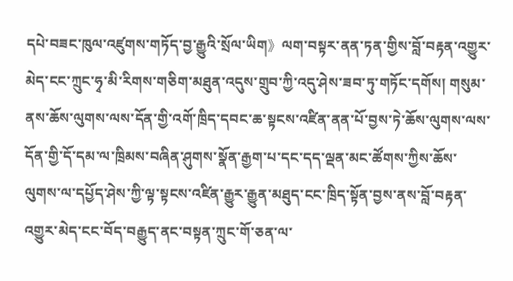དཔེ་བཟང་ཁུལ་འཛུགས་གཏོད་བྱ་རྒྱུའི་སྲོལ་ཡིག》ལག་བསྟར་ནན་ཏན་གྱིས་བློ་བརྟན་འགྱུར་མེད་ངང་ཀྲུང་ཧྭ་མི་རིགས་གཅིག་མཐུན་འདུས་གྲུབ་ཀྱི་འདུ་ཤེས་ཟབ་ཏུ་གཏོང་དགོས། གསུམ་ནས་ཆོས་ལུགས་ལས་དོན་གྱི་འགོ་ཁྲིད་དབང་ཆ་སྟངས་འཛིན་ནན་པོ་བྱས་ཏེ་ཆོས་ལུགས་ལས་དོན་གྱི་དོ་དམ་ལ་ཁྲིམས་བཞིན་ཤུགས་སྣོན་རྒྱག་པ་དང་དད་ལྡན་མང་ཚོགས་ཀྱིས་ཆོས་ལུགས་ལ་དཔྱོད་ཤེས་ཀྱི་ལྟ་སྟངས་འཛིན་རྒྱུར་རྒྱུན་མཐུད་ངང་ཁྲིད་སྟོན་བྱས་ནས་བློ་བརྟན་འགྱུར་མེད་ངང་བོད་བརྒྱུད་ནང་བསྟན་ཀྲུང་གོ་ཅན་ལ་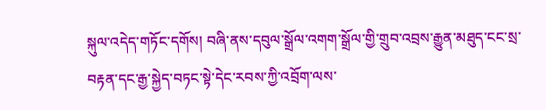སྐུལ་འདེད་གཏོང་དགོས། བཞི་ནས་དབུལ་སྒྲོལ་འགག་སྒྲོལ་གྱི་གྲུབ་འབྲས་རྒྱུན་མཐུད་ངང་སྲ་བརྟན་དང་རྒྱ་སྐྱེད་བཏང་སྟེ་དེང་རབས་ཀྱི་འབྲོག་ལས་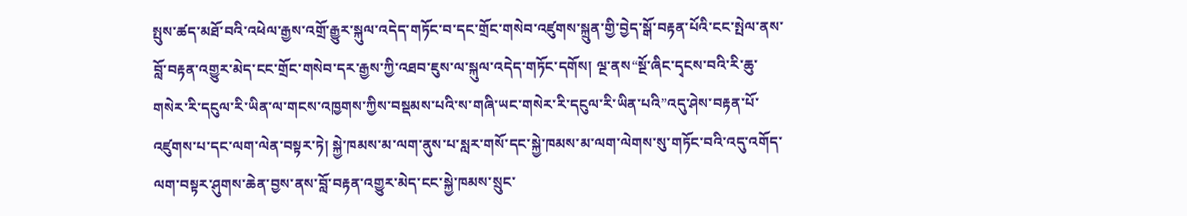སྤུས་ཚད་མཐོ་བའི་འཕེལ་རྒྱས་འགྲོ་རྒྱུར་སྐུལ་འདེད་གཏོང་བ་དང་གྲོང་གསེབ་འཛུགས་སྐྲུན་གྱི་བྱེད་སྒོ་བརྟན་པོའི་ངང་སྤེལ་ནས་བློ་བརྟན་འགྱུར་མེད་ངང་གྲོང་གསེབ་དར་རྒྱས་ཀྱི་འཐབ་ཇུས་ལ་སྐུལ་འདེད་གཏོང་དགོས། ལྔ་ནས“སྔོ་ཞིང་དྭངས་བའི་རི་ཆུ་གསེར་རི་དངུལ་རི་ཡིན་ལ་གངས་འཁྱགས་ཀྱིས་བསྡམས་པའི་ས་གཞི་ཡང་གསེར་རི་དངུལ་རི་ཡིན་པའི”འདུ་ཤེས་བརྟན་པོ་འཛུགས་པ་དང་ལག་ལེན་བསྟར་ཏེ། སྐྱེ་ཁམས་མ་ལག་ནུས་པ་སླར་གསོ་དང་སྐྱེ་ཁམས་མ་ལག་ལེགས་སུ་གཏོང་བའི་འདུ་འགོད་ལག་བསྟར་ཤུགས་ཆེན་བྱས་ནས་བློ་བརྟན་འགྱུར་མེད་ངང་སྐྱེ་ཁམས་སྲུང་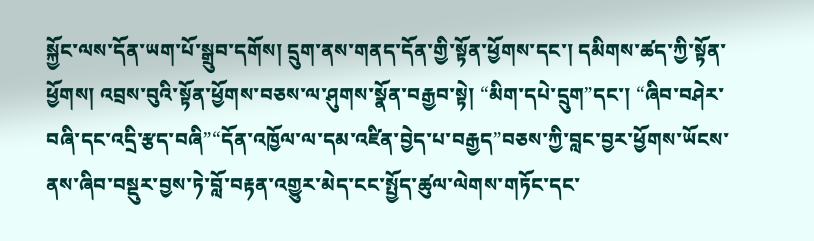སྐྱོང་ལས་དོན་ཡག་པོ་སྒྲུབ་དགོས། དྲུག་ནས་གནད་དོན་གྱི་སྟོན་ཕྱོགས་དང་། དམིགས་ཚད་ཀྱི་སྟོན་ཕྱོགས། འབྲས་བུའི་སྟོན་ཕྱོགས་བཅས་ལ་ཤུགས་སྣོན་བརྒྱབ་སྟེ། “མིག་དཔེ་དྲུག”དང་། “ཞིབ་བཤེར་བཞི་དང་འདྲི་རྩད་བཞི”“དོན་འཁྱོལ་ལ་དམ་འཛིན་བྱེད་པ་བརྒྱད”བཅས་ཀྱི་བླང་བྱར་ཕྱོགས་ཡོངས་ནས་ཞིབ་བསྡུར་བྱས་ཏེ་བློ་བརྟན་འགྱུར་མེད་ངང་སྤྱོད་ཚུལ་ལེགས་གཏོང་དང་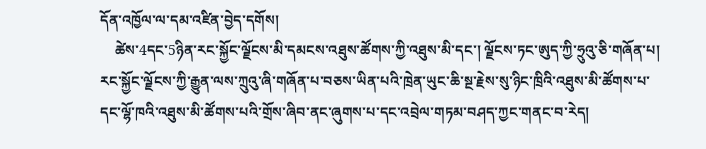དོན་འཁྱོལ་ལ་དམ་འཛིན་བྱེད་དགོས།
    ཚེས་4དང་5ཉིན་རང་སྐྱོང་ལྗོངས་མི་དམངས་འཐུས་ཚོགས་ཀྱི་འཐུས་མི་དང་། ལྗོངས་ཏང་ཨུད་ཀྱི་ཧྲུའུ་ཅི་གཞོན་པ། རང་སྐྱོང་ལྗོངས་ཀྱི་རྒྱུན་ལས་ཀྲུའུ་ཞི་གཞོན་པ་བཅས་ཡིན་པའི་ཁྲེན་ཡུང་ཆི་སྔ་རྗེས་སུ་ཉིང་ཁྲིའི་འཐུས་མི་ཚོགས་པ་དང་ལྷོ་ཁའི་འཐུས་མི་ཚོགས་པའི་གྲོས་ཞིབ་ནང་ཞུགས་པ་དང་འབྲེལ་གཏམ་བཤད་ཀྱང་གནང་བ་རེད།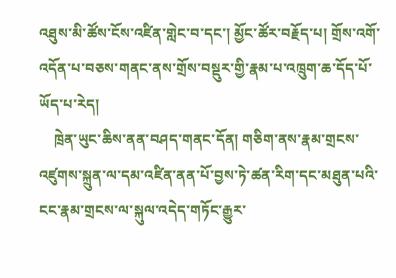འཐུས་མི་ཚོས་ངོས་འཛིན་གླེང་བ་དང་། མྱོང་ཚོར་བརྗོད་པ། གྲོས་འགོ་འདོན་པ་བཅས་གནང་ནས་གྲོས་བསྡུར་གྱི་རྣམ་པ་འཁྲུག་ཆ་དོད་པོ་ཡོད་པ་རེད།
    ཁྲེན་ཡུང་ཆིས་ནན་བཤད་གནང་དོན། གཅིག་ནས་རྣམ་གྲངས་འཛུགས་སྐྲུན་ལ་དམ་འཛིན་ནན་པོ་བྱས་ཏེ་ཚན་རིག་དང་མཐུན་པའི་ངང་རྣམ་གྲངས་ལ་སྐུལ་འདེད་གཏོང་རྒྱུར་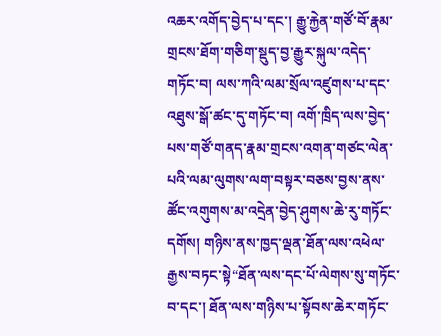འཆར་འགོད་བྱེད་པ་དང་། རྒྱུ་རྐྱེན་གཙོ་བོ་རྣམ་གྲངས་ཐོག་གཅིག་སྡུད་བྱ་རྒྱུར་སྐུལ་འདེད་གཏོང་བ། ལས་ཀའི་ལམ་སྲོལ་འཛུགས་པ་དང་འཐུས་སྒོ་ཚང་དུ་གཏོང་བ། འགོ་ཁྲིད་ལས་བྱེད་པས་གཙོ་གནད་རྣམ་གྲངས་འགན་གཙང་ལེན་པའི་ལམ་ལུགས་ལག་བསྟར་བཅས་བྱས་ནས་ཚོང་འགུགས་མ་འདྲེན་བྱེད་ཤུགས་ཆེ་རུ་གཏོང་དགོས། གཉིས་ནས་ཁྱད་ལྡན་ཐོན་ལས་འཕེལ་རྒྱས་བཏང་སྟེ“ཐོན་ལས་དང་པོ་ལེགས་སུ་གཏོང་བ་དང་། ཐོན་ལས་གཉིས་པ་སྟོབས་ཆེར་གཏོང་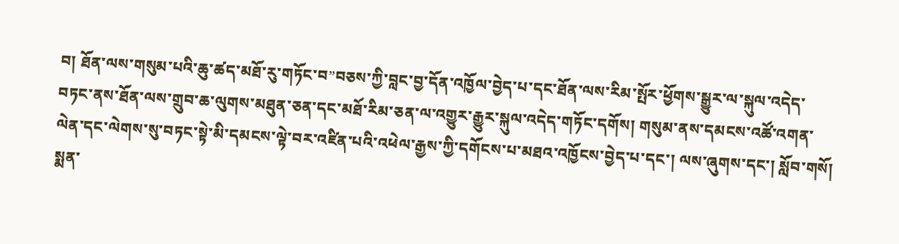བ། ཐོན་ལས་གསུམ་པའི་ཆུ་ཚད་མཐོ་རུ་གཏོང་བ”བཅས་ཀྱི་བླང་བྱ་དོན་འཁྱོལ་བྱེད་པ་དང་ཐོན་ལས་རིམ་སྤོར་ཕྱོགས་སྒྱུར་ལ་སྐུལ་འདེད་བཏང་ནས་ཐོན་ལས་གྲུབ་ཆ་ལུགས་མཐུན་ཅན་དང་མཐོ་རིམ་ཅན་ལ་འགྱུར་རྒྱུར་སྐུལ་འདེད་གཏོང་དགོས། གསུམ་ནས་དམངས་འཚོ་འགན་ལེན་དང་ལེགས་སུ་བཏང་སྟེ་མི་དམངས་ལྟེ་བར་འཛིན་པའི་འཕེལ་རྒྱས་ཀྱི་དགོངས་པ་མཐའ་འཁྱོངས་བྱེད་པ་དང་། ལས་ཞུགས་དང་། སློབ་གསོ། སྨན་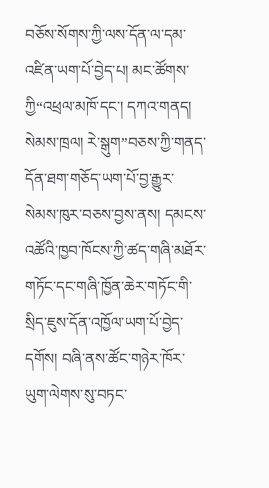བཅོས་སོགས་ཀྱི་ལས་དོན་ལ་དམ་འཛིན་ཡག་པོ་བྱེད་པ། མང་ཚོགས་ཀྱི“འཕྲལ་མཁོ་དང་། དཀའ་གནད། སེམས་ཁྲལ། རེ་སྒུག”བཅས་ཀྱི་གནད་དོན་ཐག་གཅོད་ཡག་པོ་བྱ་རྒྱུར་སེམས་ཁུར་བཅས་བྱས་ནས། དམངས་འཚོའི་ཁྱབ་ཁོངས་ཀྱི་ཚད་གཞི་མཐོར་གཏོང་དང་གཞི་ཁྱོན་ཆེར་གཏོང་གི་སྲིད་ཇུས་དོན་འཁྱོལ་ཡག་པོ་བྱེད་དགོས། བཞི་ནས་ཚོང་གཉེར་ཁོར་ཡུག་ལེགས་སུ་བཏང་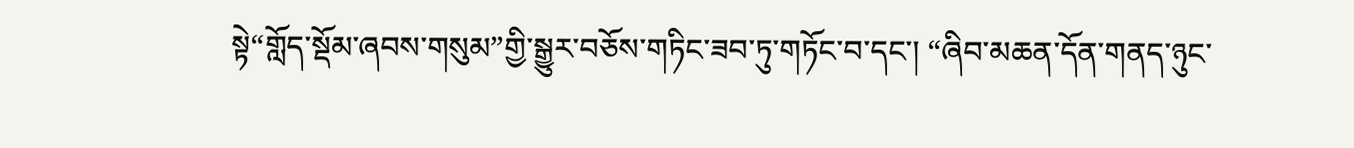སྟེ“གློད་སྡོམ་ཞབས་གསུམ”གྱི་སྒྱུར་བཅོས་གཏིང་ཟབ་ཏུ་གཏོང་བ་དང་། “ཞིབ་མཆན་དོན་གནད་ཉུང་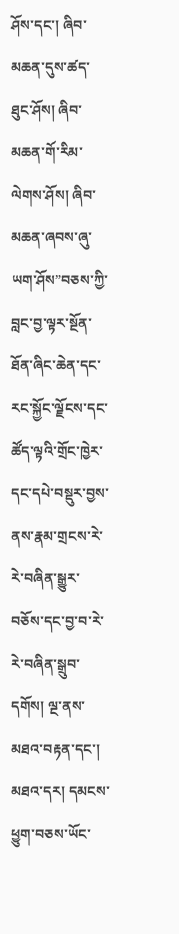ཤོས་དང་། ཞིབ་མཆན་དུས་ཚད་ཐུང་ཤོས། ཞིབ་མཆན་གོ་རིམ་ལེགས་ཤོས། ཞིབ་མཆན་ཞབས་ཞུ་ཡག་ཤོས”བཅས་ཀྱི་བླང་བྱ་ལྟར་སྔོན་ཐོན་ཞིང་ཆེན་དང་རང་སྐྱོང་ལྗོངས་དང་ཚོད་ལྟའི་གྲོང་ཁྱེར་དང་དཔེ་བསྡུར་བྱས་ནས་རྣམ་གྲངས་རེ་རེ་བཞིན་སྒྱུར་བཅོས་དང་བྱ་བ་རེ་རེ་བཞིན་སྒྲུབ་དགོས། ལྔ་ནས་མཐའ་བརྟན་དང་། མཐའ་དར། དམངས་ཕྱུག་བཅས་ཡོང་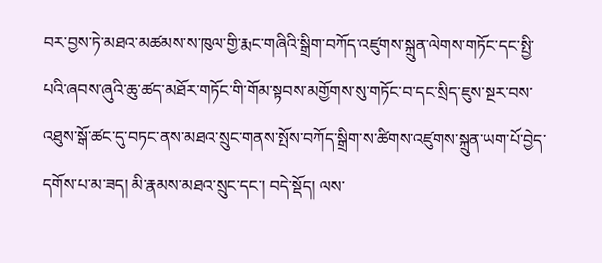བར་བྱས་ཏེ་མཐའ་མཚམས་ས་ཁུལ་གྱི་རྨང་གཞིའི་སྒྲིག་བཀོད་འཛུགས་སྐྲུན་ལེགས་གཏོང་དང་སྤྱི་པའི་ཞབས་ཞུའི་ཆུ་ཚད་མཐོར་གཏོང་གི་གོམ་སྟབས་མགྱོགས་སུ་གཏོང་བ་དང་སྲིད་ཇུས་སྔར་བས་འཐུས་སྒོ་ཚང་དུ་བཏང་ནས་མཐའ་སྲུང་གནས་སྤོས་བཀོད་སྒྲིག་ས་ཚིགས་འཛུགས་སྐྲུན་ཡག་པོ་བྱེད་དགོས་པ་མ་ཟད། མི་རྣམས་མཐའ་སྲུང་དང་། བདེ་སྡོད། ལས་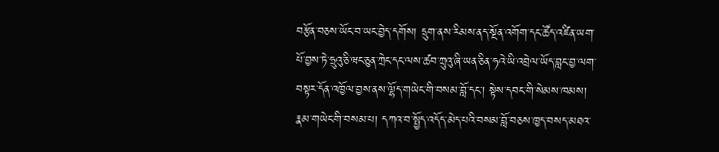བརྩོན་བཅས་ཡོང་བ་ཡང་བྱེད་དགོས། དྲུག་ནས་རིམས་ནད་སྔོན་འགོག་དང་ཚོད་འཛིན་ཡག་པོ་བྱས་ཏེ་ཧྲུའུ་ཅི་ཝང་ཅུན་ཀྲེང་དང་ལས་ཚབ་ཀྲུའུ་ཞི་ཡན་ཅིན་ཧའེ་ཡི་འབྲེལ་ཡོད་བླང་བྱ་ལག་བསྟར་དོན་འཁྱོལ་བྱས་ནས་ལྷོད་གཡེང་གི་བསམ་བློ་དང་། སྟེས་དབང་གི་སེམས་ཁམས། རྣམ་གཡེང་གི་བསམ་པ། དཀའ་བ་སྤྱོད་འདོད་མེད་པའི་བསམ་བློ་བཅས་ཁྱད་བསད་མཐའ་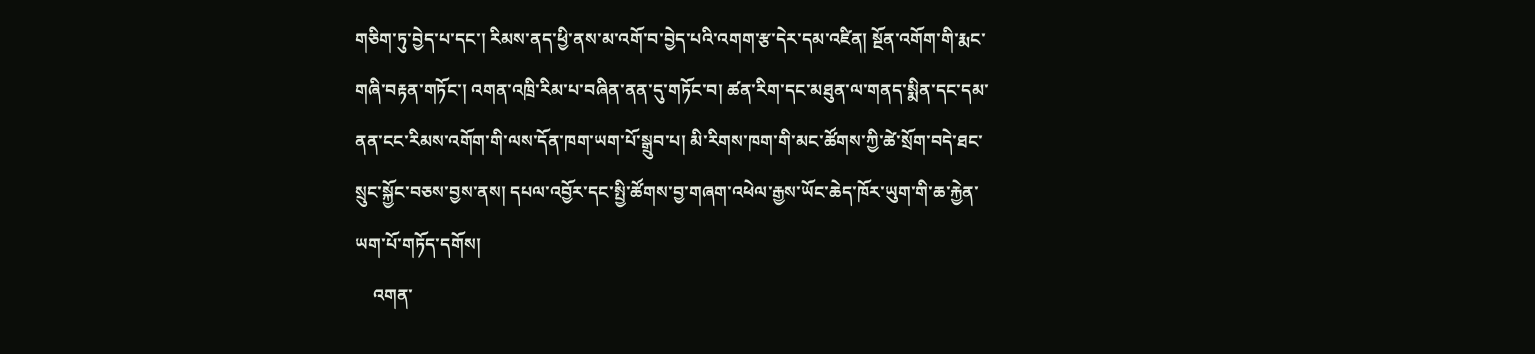གཅིག་ཏུ་བྱེད་པ་དང་། རིམས་ནད་ཕྱི་ནས་མ་འགོ་བ་བྱེད་པའི་འགག་རྩ་དེར་དམ་འཛིན། སྔོན་འགོག་གི་རྨང་གཞི་བརྟན་གཏོང་། འགན་འཁྲི་རིམ་པ་བཞིན་ནན་དུ་གཏོང་བ། ཚན་རིག་དང་མཐུན་ལ་གནད་སྨིན་དང་དམ་ནན་ངང་རིམས་འགོག་གི་ལས་དོན་ཁག་ཡག་པོ་སྒྲུབ་པ། མི་རིགས་ཁག་གི་མང་ཚོགས་ཀྱི་ཚེ་སྲོག་བདེ་ཐང་སྲུང་སྐྱོང་བཅས་བྱས་ནས། དཔལ་འབྱོར་དང་སྤྱི་ཚོགས་བྱ་གཞག་འཕེལ་རྒྱས་ཡོང་ཆེད་ཁོར་ཡུག་གི་ཆ་རྐྱེན་ཡག་པོ་གཏོད་དགོས།
    འགན་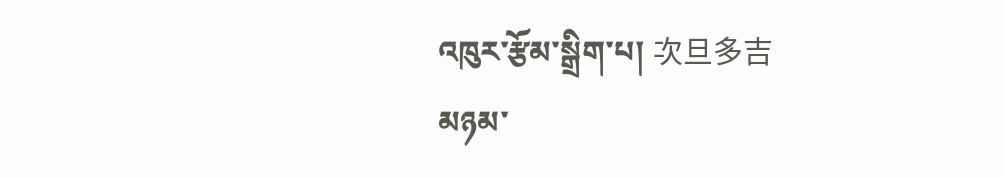འཁུར་རྩོམ་སྒྲིག་པ། 次旦多吉
མཉམ་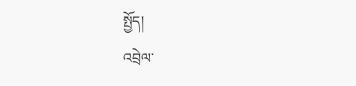སྤྱོད།
འབྲེལ་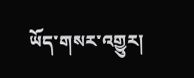ཡོད་གསར་འགྱུར།